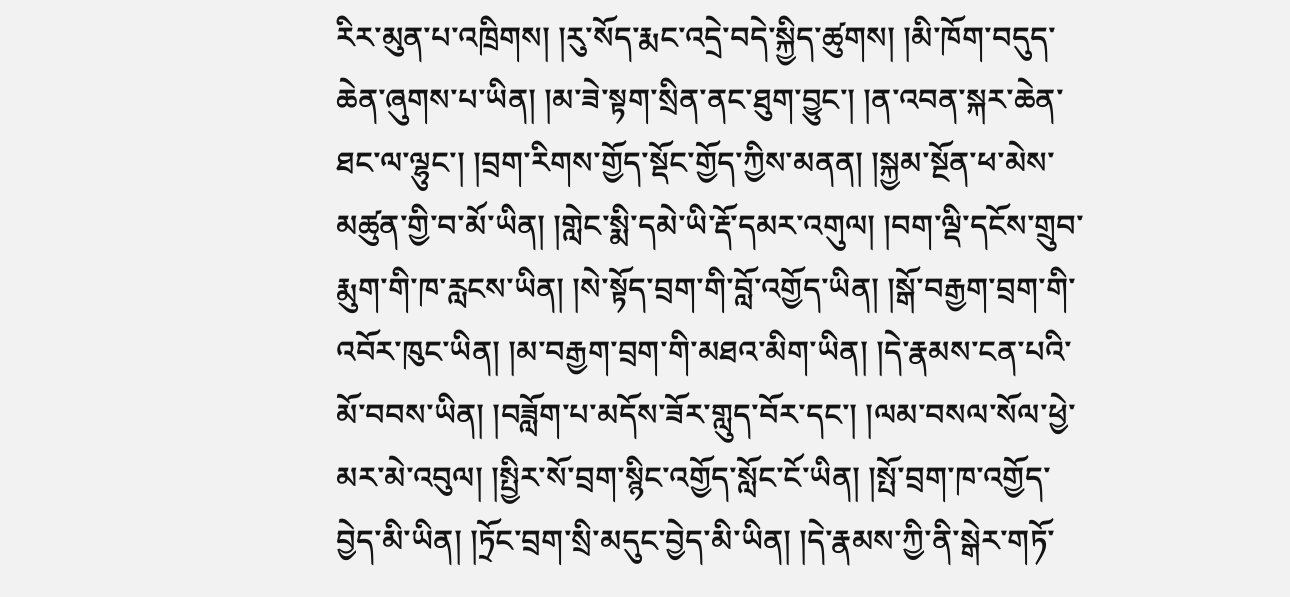རིར་མུན་པ་འཁྲིགས། །རུ་སོད་རྨང་འདྲེ་བདེ་སྐྱིད་ཚུགས། །མི་ཁོག་བདུད་ཆེན་ཞུགས་པ་ཡིན། །མ་ཟེ་སྟག་སྲིན་ནང་ཐུག་བྱུང་། །ན་འབན་སྐར་ཆེན་ཐང་ལ་ལྷུང་། །བྲག་རིགས་གྱོད་སྡོང་གྱོད་ཀྱིས་མནན། །སྐྱམ་སྔོན་ཕ་མེས་མཚུན་གྱི་བ་མོ་ཡིན། །གླེང་སྨི་དམེ་ཡི་རྡོ་དམར་འགུལ། །བག་ལྡི་དངོས་གྲུབ་རྨུག་གི་ཁ་རླངས་ཡིན། །སེ་སྟོད་བྲག་གི་བློ་འགྱོད་ཡིན། །སྒོ་བརྒྱག་བྲག་གི་འབོར་ཁུང་ཡིན། །མ་བརྒྱག་བྲག་གི་མཐའ་མིག་ཡིན། །དེ་རྣམས་ངན་པའི་མོ་བབས་ཡིན། །བཟློག་པ་མདོས་ཟོར་གླུད་བོར་དང་། །ལམ་བསལ་སོལ་ཕྱེ་མར་མེ་འབུལ། །སྤྱིར་སོ་བྲག་སྙིང་འགྱོད་སློང་ངོ་ཡིན། །སྤོ་བྲག་ཁ་འགྱོད་བྱེད་མི་ཡིན། །ཏྲོང་བྲག་སྲི་མདུང་བྱེད་མི་ཡིན། །དེ་རྣམས་ཀྱི་ནི་སྒེར་གཏོ་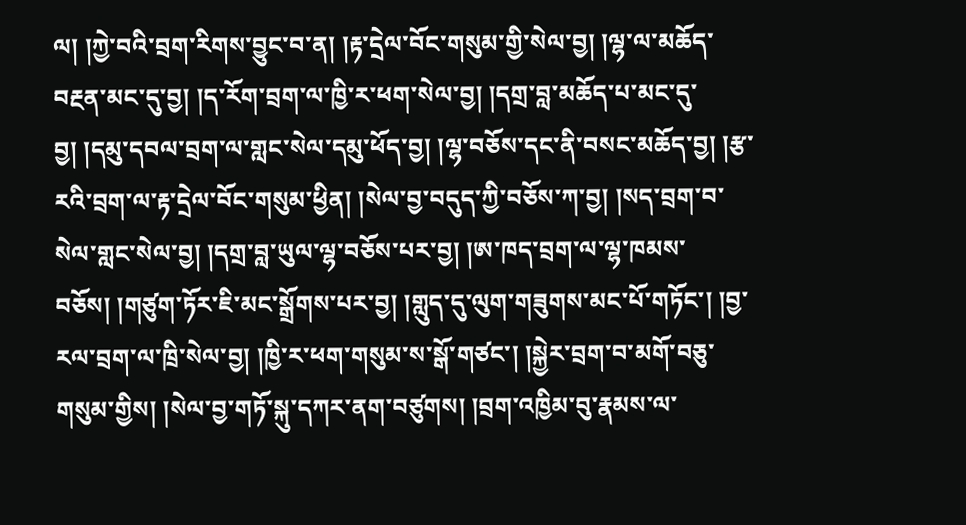ལ། །ཀྱེ་བའི་བྲག་རིགས་བྱུང་བ་ན། །རྟ་དྲེལ་བོང་གསུམ་གྱི་སེལ་བྱ། །ལྷ་ལ་མཆོད་བརྔན་མང་དུ་བྱ། །ད་རོག་བྲག་ལ་ཁྱི་ར་ཕག་སེལ་བྱ། །དགྲ་བླ་མཆོད་པ་མང་དུ་བྱ། །དམུ་དབལ་བྲག་ལ་གླང་སེལ་དམུ་ཕོད་བྱ། །ལྷ་བཅོས་དང་ནི་བསང་མཆོད་བྱ། །རྩ་རའི་བྲག་ལ་རྟ་དྲེལ་བོང་གསུམ་ཕྱིན། །སེལ་བྱ་བདུད་ཀྱི་བཅོས་ཀ་བྱ། །སད་བྲག་བ་སེལ་གླང་སེལ་བྱ། །དགྲ་བླ་ཡུལ་ལྷ་བཅོས་པར་བྱ། །ཨ་ཁད་བྲག་ལ་ལྷ་ཁམས་བཅོས། །གཙུག་ཏོར་ཇི་མང་སྒྲོགས་པར་བྱ། །གླུད་དུ་ལུག་གཟུགས་མང་པོ་གཏོང་། །བྱ་རལ་བྲག་ལ་ཁྲི་སེལ་བྱ། །ཁྱི་ར་ཕག་གསུམ་ས་སྒོ་གཙང་། །སྐྱེར་བྲག་བ་མགོ་བཅུ་གསུམ་གྱིས། །སེལ་བྱ་གཏོ་སྐུ་དཀར་ནག་བཙུགས། །བྲག་འཁྱིམ་བུ་རྣམས་ལ་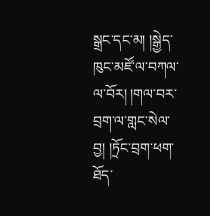སྒྲང་དང་མ། །སྒྱེད་ཁུང་མཛོ་ལ་བཀལ་ལ་བོར། །གལ་བར་བྲག་ལ་གླང་སེལ་བྱ། །ཏྲོང་བྲག་ཕག་ཐོད་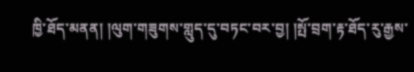ཁྱི་ཐོད་མནན། །ལུག་གཟུགས་གླུད་དུ་བཏང་བར་བྱ། །སྤོ་བྲག་རྟ་ཐོད་རུ་རྒྱས་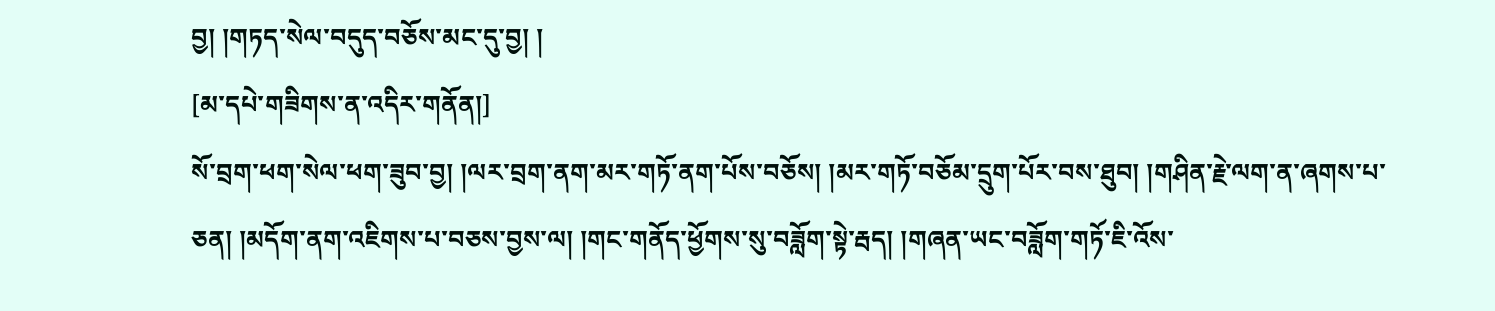བྱ། །གཏད་སེལ་བདུད་བཅོས་མང་དུ་བྱ། །
[མ་དཔེ་གཟིགས་ན་འདིར་གནོན།]
སོ་བྲག་ཕག་སེལ་ཕག་ཟུབ་བྱ། །ལར་བྲག་ནག་མར་གཏོ་ནག་པོས་བཅོས། །མར་གཏོ་བཅོམ་དྲུག་པོར་བས་ཐུབ། །གཤིན་རྗེ་ལག་ན་ཞགས་པ་ཅན། །མདོག་ནག་འཇིགས་པ་བཅས་བྱས་ལ། །གང་གནོད་ཕྱོགས་སུ་བཟློག་སྟེ་རྦད། །གཞན་ཡང་བཟློག་གཏོ་ཇི་འོས་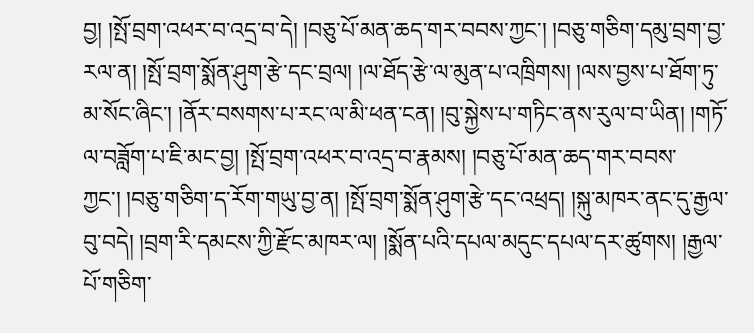བྱ། །སྤོ་བྲག་འཕར་བ་འདྲ་བ་དེ། །བཅུ་པོ་མན་ཆད་གར་བབས་ཀྱང་། །བཅུ་གཅིག་དམུ་བྲག་བྱ་རལ་ན། །སྤོ་བྲག་སྨོན་ཤུག་རྩེ་དང་བྲལ། །ལ་ཐོད་རྩེ་ལ་མུན་པ་འཁྲིགས། །ལས་བྱས་པ་ཐོག་ཏུ་མ་སོང་ཞིང་། །ནོར་བསགས་པ་རང་ལ་མི་ཕན་ངན། །བུ་སྐྱེས་པ་གཏིང་ནས་རུལ་བ་ཡིན། །གཏོ་ལ་བཟློག་པ་ཇི་མང་བྱ། །སྤོ་བྲག་འཕར་བ་འདྲ་བ་རྣམས། །བཅུ་པོ་མན་ཆད་གར་བབས་ཀྱང་། །བཅུ་གཅིག་ད་རོག་གཡུ་བྱ་ན། །སྤོ་བྲག་སྨོན་ཤུག་རྩེ་དང་འཕྲད། །སྐུ་མཁར་ནང་དུ་རྒྱལ་བུ་བདེ། །བྲག་རི་དམངས་ཀྱི་རྫོང་མཁར་ལ། །སྨོན་པའི་དཔལ་མདུང་དཔལ་དར་ཚུགས། །རྒྱལ་པོ་གཅིག་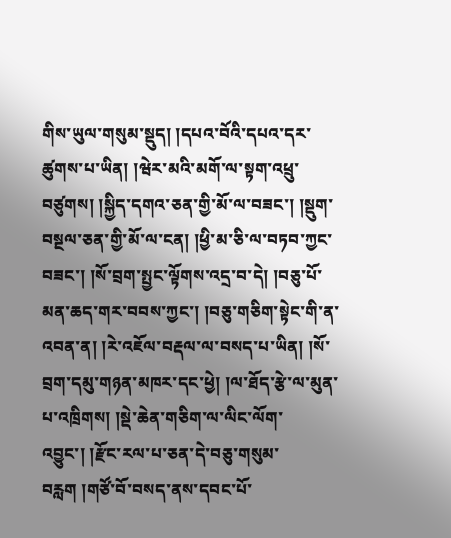གིས་ཡུལ་གསུམ་སྡུད། །དཔའ་བོའི་དཔའ་དར་ཚུགས་པ་ཡིན། །ཝེར་མའི་མགོ་ལ་སྟག་འཕྲུ་བཙུགས། །སྐྱིད་དགའ་ཅན་གྱི་མོ་ལ་བཟང་། །སྡུག་བསྔལ་ཅན་གྱི་མོ་ལ་ངན། །ཕྱི་མ་ཅི་ལ་བཏབ་ཀྱང་བཟང་། །སོ་བྲག་སྤྱང་ལྟོགས་འདྲ་བ་དེ། །བཅུ་པོ་མན་ཆད་གར་བབས་ཀྱང་། །བཅུ་གཅིག་སྟེང་གི་ན་འབན་ན། །རེ་འཇོལ་བརྡལ་ལ་བསད་པ་ཡིན། །སོ་བྲག་དམུ་གཉན་མཁར་དང་ཕྱེ། །ལ་ཐོད་རྩེ་ལ་མུན་པ་འཁྲིགས། །སྡེ་ཆེན་གཅིག་ལ་ལིང་ལོག་འབྱུང་། །རྫོང་རལ་པ་ཅན་དེ་བཅུ་གསུམ་བརླག །གཙོ་བོ་བསད་ནས་དབང་པོ་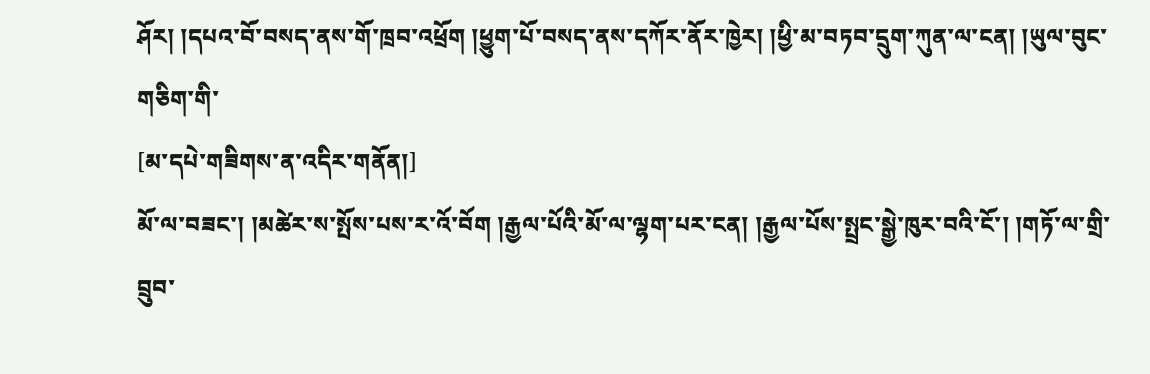ཤོར། །དཔའ་བོ་བསད་ནས་གོ་ཁྲབ་འཕྲོག །ཕྱུག་པོ་བསད་ནས་དཀོར་ནོར་ཁྱེར། །ཕྱི་མ་བཏབ་དྲུག་ཀུན་ལ་ངན། །ཡུལ་བུང་གཅིག་གི་
[མ་དཔེ་གཟིགས་ན་འདིར་གནོན།]
མོ་ལ་བཟང་། །མཚེར་ས་སྤོས་པས་ར་འོ་བོག །རྒྱལ་པོའི་མོ་ལ་ལྷག་པར་ངན། །རྒྱལ་པོས་སྤྲང་སྒྱེ་ཁུར་བའི་ངོ་། །གཏོ་ལ་གྲི་བྲུབ་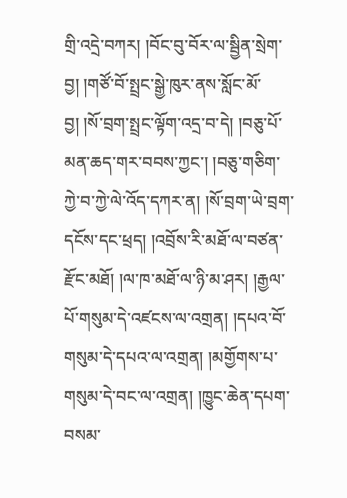གྲི་འདྲེ་བཀར། །བོང་བུ་བོར་ལ་སྦྱིན་སྲེག་བྱ། །གཙོ་བོ་སྤྲང་སྒྱེ་ཁུར་ནས་སློང་མོ་བྱ། །སོ་བྲག་སྤྲང་ལྟོག་འདྲ་བ་དེ། །བཅུ་པོ་མན་ཆད་གར་བབས་ཀྱང་། །བཅུ་གཅིག་ཀྱེ་བ་ཀྱེ་ལེ་འོད་དཀར་ན། །སོ་བྲག་ཡེ་བྲག་དངོས་དང་ཕྲད། །འབྲོས་རི་མཐོ་ལ་བཙན་རྫོང་མཐོ། །ལ་ཁ་མཐོ་ལ་ཉི་མ་ཤར། །རྒྱལ་པོ་གསུམ་དེ་འཛངས་ལ་འགྲན། །དཔའ་བོ་གསུམ་དེ་དཔའ་ལ་འགྲན། །མགྱོགས་པ་གསུམ་དེ་བང་ལ་འགྲན། །ཁྱུང་ཆེན་དཔག་བསམ་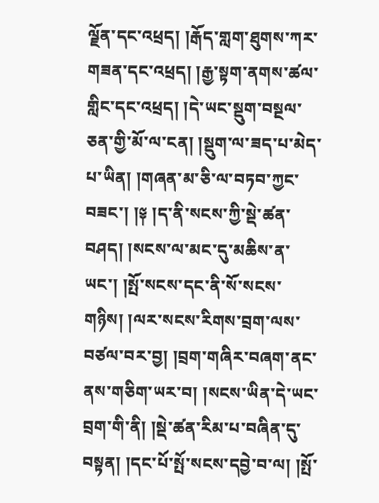ལྗོན་དང་འཕྲད། །རྒོད་གླག་ཐུགས་ཀར་གཟན་དང་འཕྲད། །རྒྱ་སྟག་ནགས་ཚལ་གླིང་དང་འཕྲད། །དེ་ཡང་སྡུག་བསྔལ་ཅན་གྱི་མོ་ལ་ངན། །སྡུག་ལ་ཟད་པ་མེད་པ་ཡིན། །གཞན་མ་ཅི་ལ་བཏབ་ཀྱང་བཟང་། །༈ །ད་ནི་སངས་ཀྱི་སྡེ་ཚན་བཤད། །སངས་ལ་མང་དུ་མཆིས་ན་ཡང་། །སྤོ་སངས་དང་ནི་སོ་སངས་གཉིས། །ལར་སངས་རིགས་བྲག་ལས་བཙལ་བར་བྱ། །བྲག་གཞིར་བཞག་ནང་ནས་གཅིག་ཡར་བ། །སངས་ཡིན་དེ་ཡང་བྲག་གི་ནི། །སྡེ་ཚན་རིམ་པ་བཞིན་དུ་བསྟན། །དང་པོ་སྤོ་སངས་དབྱེ་བ་ལ། །སྤོ་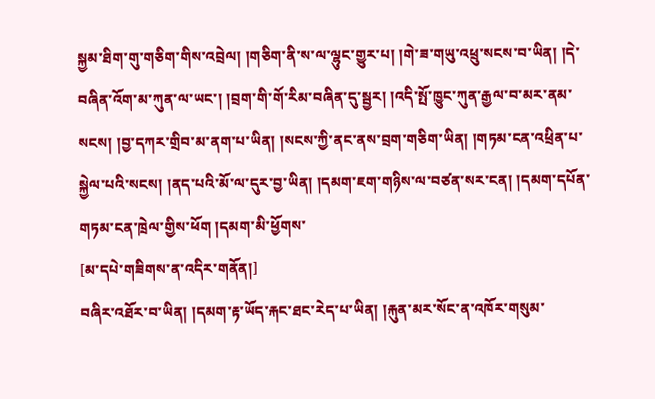སྐྱམ་ཐིག་གུ་གཅིག་གིས་འབྲེལ། །གཅིག་ནི་ས་ལ་ལྷུང་གྱུར་པ། །གེ་ཟ་གཡུ་འཕྲུ་སངས་བ་ཡིན། །དེ་བཞིན་འོག་མ་ཀུན་ལ་ཡང་། །བྲག་གི་གོ་རིམ་བཞིན་དུ་སྦྱར། །འདི་སྤོ་ཁྱུང་ཀུན་རྒྱལ་བ་མར་ནམ་སངས། །བྱ་དཀར་གྲིབ་མ་ནག་པ་ཡིན། །སངས་ཀྱི་ནང་ནས་བྲག་གཅིག་ཡིན། །གཏམ་ངན་འཕྲིན་པ་སྐྱེལ་པའི་སངས། །ནད་པའི་མོ་ལ་དུར་བྱ་ཡིན། །དམག་ཇག་གཉིས་ལ་བཙན་སར་ངན། །དམག་དཔོན་གཏམ་ངན་ཁྲེལ་གྱིས་ཕོག །དམག་མི་ཕྱོགས་
[མ་དཔེ་གཟིགས་ན་འདིར་གནོན།]
བཞིར་འཐོར་བ་ཡིན། །དམག་རྟ་ཡོད་རྐང་ཐང་རེད་པ་ཡིན། །རྐུན་མར་སོང་ན་འཁོར་གསུམ་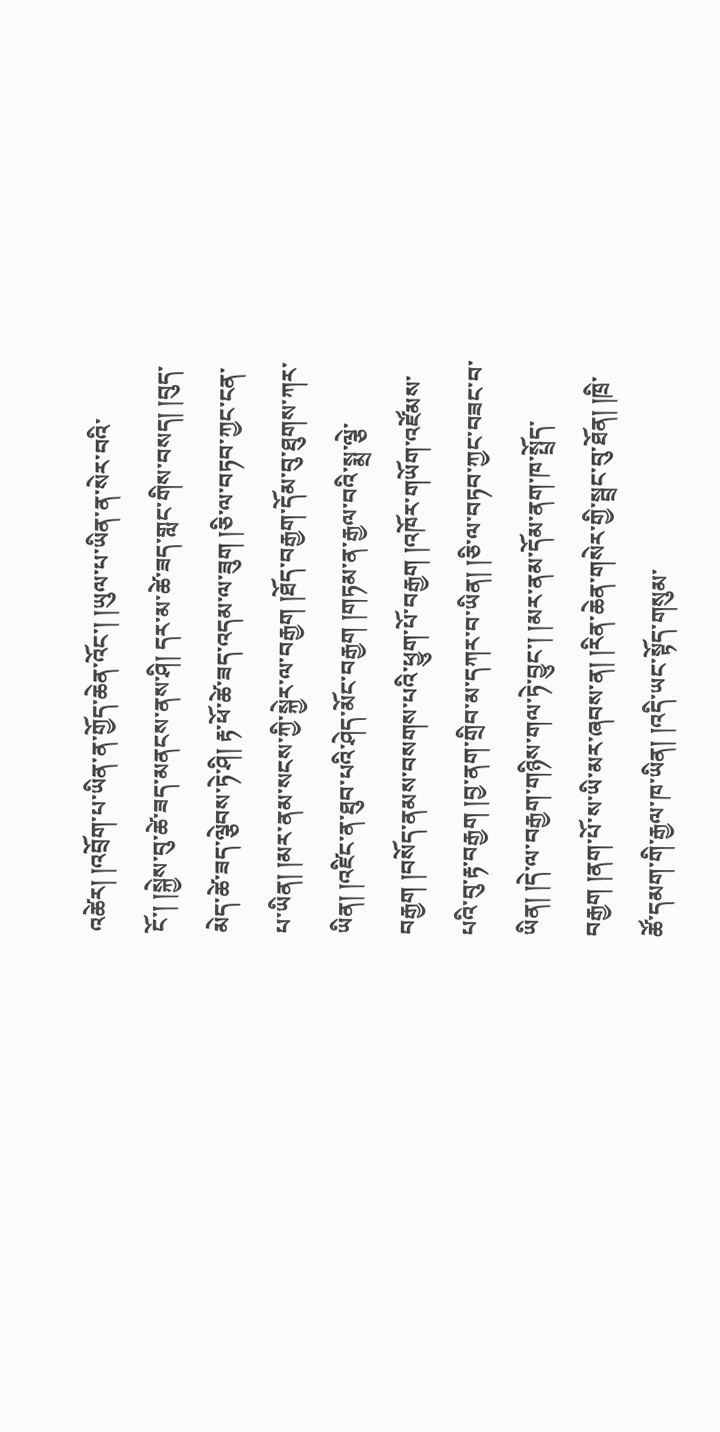འཚེར། །འབྲོག་པ་ཡིན་ན་གྱོད་ཆེན་འོང་། །ཡུལ་པ་ཡིན་ན་སེར་བའི་ངོ་། །སྐྱེས་བུ་ཚེ་ཟད་མནངས་ནས་ཤི། དར་མ་ཚེ་ཟད་གླང་གིས་བསད། །བུད་མེད་ཚེ་ཟད་ལྕེབས་ཏེ་ཤི། རྟ་ཕོ་ཚེ་ཟད་འདམ་ལ་ཟུག །ཅི་ལ་བཏབ་ཀྱང་ངན་པ་ཡིན། །མར་ནམ་སངས་ཀྱི་སྐྱེར་ལ་བརྒྱག །ཐོད་བརྒྱག་དོམ་བུ་ཐུགས་ཀར་ཡིན། །འཛིང་ན་ཐུབ་པའི་ཤེད་མོང་བརྒྱག །གཏམ་ན་རྒྱལ་བའི་སྨྲ་ལྕེ་བརྒྱག །བསོད་ནམས་བསགས་པའི་ཕྱུག་པོ་བརྒྱག །འཁོར་གཡོག་འཛོམས་པའི་བུ་རྟ་བརྒྱག །བྱ་ནག་གྲིབ་མ་དཀར་བ་ཡིན། །ཅི་ལ་བཏབ་ཀྱང་བཟང་བ་ཡིན། །དེ་ལ་བརྒྱག་གཉིས་གལ་ཏེ་བྱུང་། །མར་ནམ་དོམ་ནག་ཁ་སྤྲོད་བརྒྱག །ནག་པོ་ས་ཡི་མར་ཞབས་ན། །རིན་ཆེན་གསེར་གྱི་སྦྲང་བུ་ཐོན། །ཁྲི་ཚོ་དམག་གི་རྒྱལ་ཁ་ཡིན། །འདི་ཡང་སྟོད་གསུམ་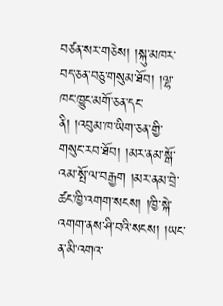བཙན་སར་གཅེས། །སྐུ་མཁར་བད་ཅན་བཅུ་གསུམ་ཐོབ། །ལྷ་ཁང་ཁྱུང་མགོ་ཅན་དང་ནི། །འབུམ་ཁ་ཡིག་ཅན་གྱི་གསུང་རབ་ཐོབ། །མར་ནམ་སྒོ་འམ་སྤོ་ལ་བརྒྱག །མར་ནམ་བྲེ་ཚང་ཁྱི་འགག་སངས། །ཁྱི་སྐེ་འགག་ནས་ཤི་བའི་སངས། །ཡང་ན་མི་འགའ་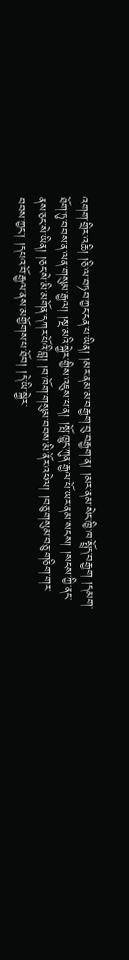འགག་གྲིར་འཆི། །ཅི་ལ་བཏབ་ཀྱང་ངན་པ་ཡིན། །མར་ནམ་མ་བརྒྱག་བུ་བརྒྱག་ན། །མར་ནམ་སེང་ཁྱི་ཁ་སྤྲོད་བརྒྱག །དམག་ཐོག་ཏུ་བབས་ན་ལན་གསུམ་རྒྱལ། །སྔ་མའི་སྐྱེར་གྱིས་འཇུས་པ་ན། །སྤོ་ཁྱུང་ཀུན་རྒྱལ་པོ་ཡར་ནམ་སངས། །སངས་ཀྱི་ནང་ནས་ཅང་སེ་ཡིན། །ཅང་སེ་མི་མགོན་དཀར་པོའི་བླ། །བ་ཁོག་གསུམ་བབས་མི་ནོར་འཕེལ། །བཅུ་གསུམ་བཅུ་གཅིག་གར་བབས་ཀྱང་། །དཔའ་བོ་རྒྱལ་ནས་མགྱོགས་པ་ཐོབ། །དེ་ཡི་སྐྱེར་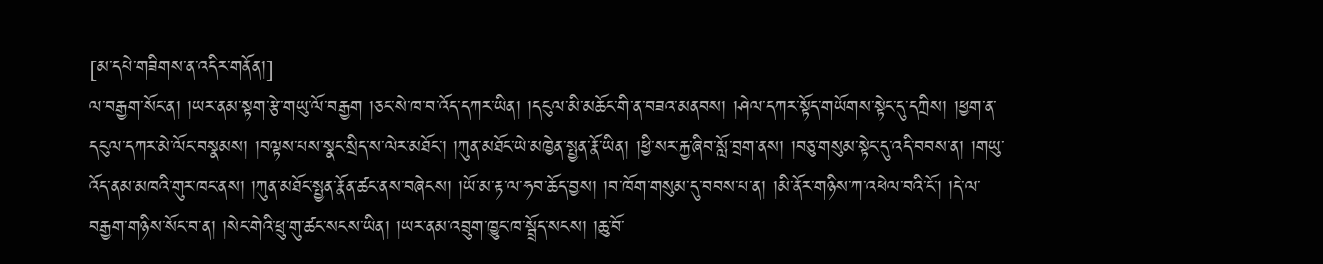[མ་དཔེ་གཟིགས་ན་འདིར་གནོན།]
ལ་བརྒྱག་སོང་ན། །ཡར་ནམ་སྟག་རྩེ་གཡུ་ལོ་བརྒྱག །ཅང་སེ་ཁ་བ་འོད་དཀར་ཡིན། །དངུལ་མི་མཆོང་གི་ན་བཟའ་མནབས། །ཤེལ་དཀར་སྟོད་གཡོགས་སྟེང་དུ་དཀྲིས། །ཕྱག་ན་དངུལ་དཀར་མེ་ལོང་བསྣམས། །བལྟས་པས་སྣང་སྲིད་ས་ལེར་མཐོང་། །ཀུན་མཐོང་ཡེ་མཁྱེན་སྤྱན་རྣོ་ཡིན། །ཕྱི་སར་རྐྱ་ཞིབ་སློ་བྲག་ནས། །བཅུ་གསུམ་སྟེང་དུ་འདི་བབས་ན། །གཡུ་འོད་ནམ་མཁའི་གུར་ཁང་ནས། །ཀུན་མཐོང་སྤྱན་རྣོན་ཚང་ནས་བཞེངས། །ཡོ་མ་རྟ་ལ་ཧབ་ཆོད་བྱས། །བ་ཁོག་གསུམ་དུ་བབས་པ་ན། །མི་ནོར་གཉིས་ཀ་འཕེལ་བའི་ངོ་། །དེ་ལ་བརྒྱག་གཉིས་སོང་བ་ན། །སེང་གེའི་ཕྲུ་གུ་ཚང་སངས་ཡིན། །ཡར་ནམ་འབྲུག་ཁྱུང་ཁ་སྦྲོད་སངས། །ཆུ་བོ་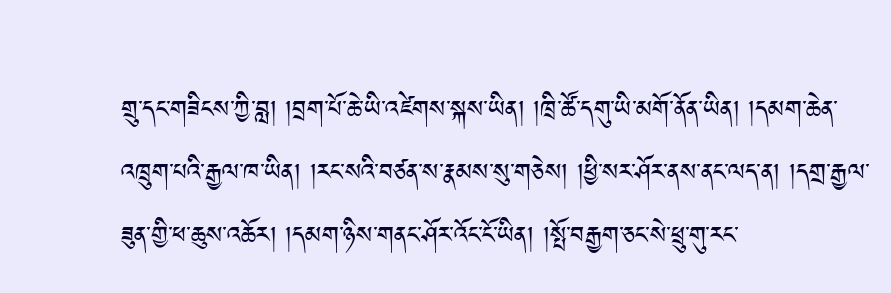གྲུ་དང་གཟིངས་ཀྱི་བླ། །བྲག་པོ་ཆེ་ཡི་འཛེགས་སྐས་ཡིན། །ཁྲི་ཚོ་དགུ་ཡི་མགོ་ནོན་ཡིན། །དམག་ཆེན་འཁྲུག་པའི་རྒྱལ་ཁ་ཡིན། །རང་སའི་བཙན་ས་རྣམས་སུ་གཅེས། །ཕྱི་སར་ཤོར་ནས་ནང་ལད་ན། །དགྲ་རྒྱལ་ཟུན་གྱི་ཕ་ཆུས་འཆོར། །དམག་ཉིས་གནང་ཤོར་འོང་ངོ་ཡིན། །སྤོ་བརྒྱག་ཅང་སེ་ཕྲུ་གུ་རང་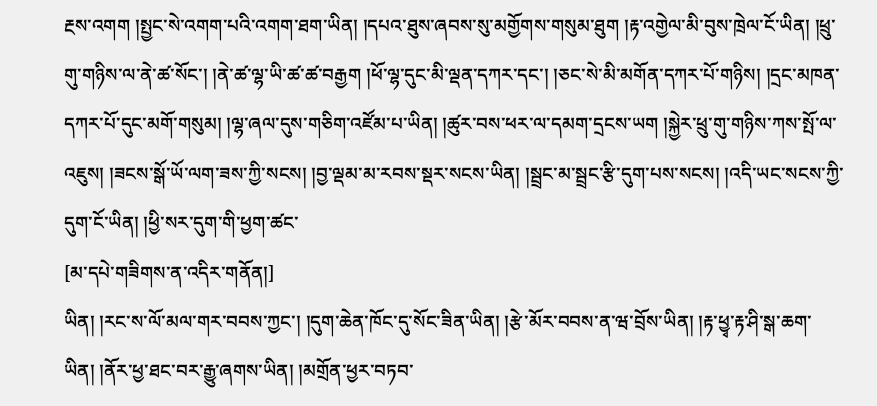རྔས་འགག །སྤྱང་སེ་འགག་པའི་འགག་ཐག་ཡིན། །དཔའ་ཐུས་ཞབས་སུ་མགྱོགས་གསུམ་ཐུག །རྟ་འགྱེལ་མི་བུས་ཁྲེལ་ངོ་ཡིན། །ཕྲུ་གུ་གཉིས་ལ་ནེ་ཚ་སོང་། །ནེ་ཚ་ལྷ་ཡི་ཚ་ཚ་བརྒྱག །ཕོ་ལྷ་དུང་མི་ལྡན་དཀར་དང་། །ཅང་སེ་མི་མགོན་དཀར་པོ་གཉིས། །དྲང་མཁན་དཀར་པོ་དུང་མགོ་གསུམ། །ལྷ་ཞལ་དུས་གཅིག་འཛོམ་པ་ཡིན། །ཚུར་བས་ཕར་ལ་དམག་དྲངས་ཡག །སྐྱེར་ཕྲུ་གུ་གཉིས་ཀས་སྤོ་ལ་འཇུས། །ཟངས་སྒོ་ཡོ་ལག་ཟས་ཀྱི་སངས། །བྱ་ལྡམ་མ་རབས་སྡར་སངས་ཡིན། །སྦྲང་མ་སྦྲང་རྩི་དུག་པས་སངས། །འདི་ཡང་སངས་ཀྱི་དུག་ངོ་ཡིན། །ཕྱི་སར་དུག་གི་ཕྱག་ཚང་
[མ་དཔེ་གཟིགས་ན་འདིར་གནོན།]
ཡིན། །རང་ས་ལོ་མལ་གར་བབས་ཀྱང་། །དུག་ཆེན་ཁོང་དུ་སོང་ཟིན་ཡིན། །རྩེ་མོར་བབས་ན་ཝ་བྲོས་ཡིན། །རྟ་ཕྱྭ་རྟ་ཤི་སྒ་ཆག་ཡིན། །ནོར་ཕྱ་ཐང་བར་རྒྱུ་ཞགས་ཡིན། །མགྲོན་ཕྱར་བཏབ་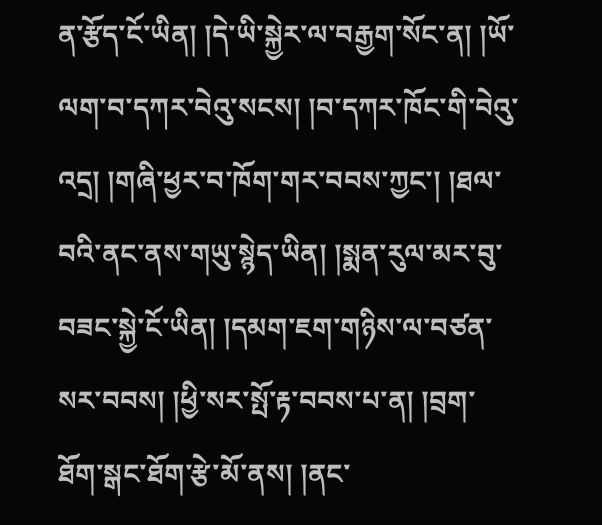ན་རྩོད་ངོ་ཡིན། །དེ་ཡི་སྐྱེར་ལ་བརྒྱག་སོང་ན། །ཡོ་ལག་བ་དཀར་བེའུ་སངས། །བ་དཀར་ཁོང་གི་བེའུ་འདྲ། །གཞི་ཕྱར་བ་ཁོག་གར་བབས་ཀྱང་། །ཐལ་བའི་ནང་ནས་གཡུ་སྙེད་ཡིན། །སྨན་རུལ་མར་བུ་བཟང་སྐྱེ་ངོ་ཡིན། །དམག་ཇག་གཉིས་ལ་བཙན་སར་བབས། །ཕྱི་སར་སྤོ་རྟ་བབས་པ་ན། །བྲག་ཐོག་སྒང་ཐོག་རྩེ་མོ་ནས། །ནང་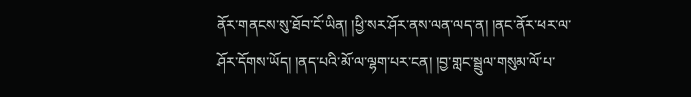ནོར་གནངས་སུ་ཐོབ་ངོ་ཡིན། །ཕྱི་སར་ཤོར་ནས་ལན་ལད་ན། །ནང་ནོར་ཕར་ལ་ཤོར་དོགས་ཡོད། །ནད་པའི་མོ་ལ་ལྷག་པར་ངན། །བྱ་གླང་སྦྲུལ་གསུམ་ལོ་པ་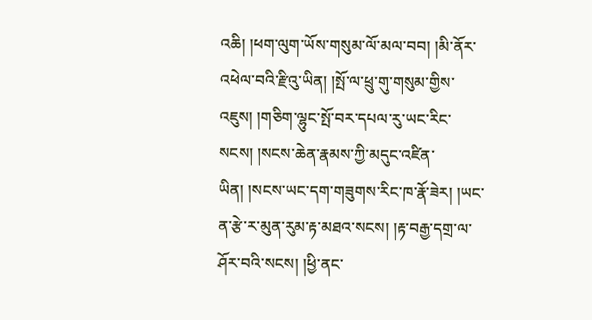འཆི། །ཕག་ལུག་ཡོས་གསུམ་ལོ་མལ་བབ། །མི་ནོར་འཕེལ་བའི་རྫིའུ་ཡིན། །སྤོ་ལ་ཕྲུ་གུ་གསུམ་གྱིས་འཇུས། །གཅིག་ལྷུང་སྤོ་བར་དཔལ་རུ་ཡང་རིང་སངས། །སངས་ཆེན་རྣམས་ཀྱི་མདུང་འཛིན་ཡིན། །སངས་ཡང་དག་གཟུགས་རིང་ཁ་རྣོ་ཟེར། །ཡང་ན་རྩེ་ར་མུན་རུམ་རྟ་མཐའ་སངས། །རྟ་བརྒྱ་དགྲ་ལ་ཤོར་བའི་སངས། །ཕྱི་ནང་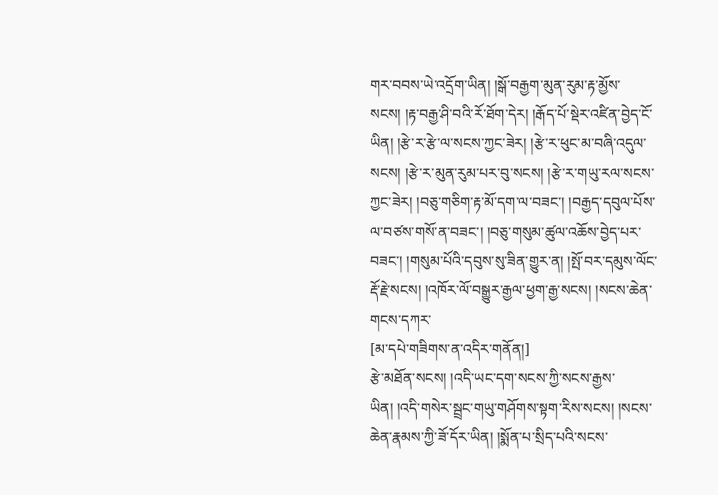གར་བབས་ཡེ་འདྲོག་ཡིན། །སྒོ་བརྒྱག་མུན་རུམ་རྟ་མྱོས་སངས། །རྟ་བརྒྱ་ཤི་བའི་རོ་ཐོག་དེར། །རྒོད་པོ་སྡེར་འཛིན་བྱེད་ངོ་ཡིན། །རྩེ་ར་རྩེ་ལ་སངས་ཀྱང་ཟེར། །རྩེ་ར་ཕུང་མ་བཞི་འདུལ་སངས། །རྩེ་ར་མུན་རུམ་པར་བུ་སངས། །རྩེ་ར་གཡུ་རལ་སངས་ཀྱང་ཟེར། །བཅུ་གཅིག་རྟ་མོ་དག་ལ་བཟང་། །བརྒྱད་དབུལ་པོས་ལ་བཙས་གསོ་ན་བཟང་། །བཅུ་གསུམ་ཚུལ་འཆོས་བྱེད་པར་བཟང་། །གསུམ་པོའི་དབུས་སུ་ཟིན་གྱུར་ན། །སྤོ་བར་དམུས་ལོང་རྡོ་རྗེ་སངས། །འཁོར་ལོ་བསྒྱུར་རྒྱལ་ཕྱག་རྒྱ་སངས། །སངས་ཆེན་གངས་དཀར་
[མ་དཔེ་གཟིགས་ན་འདིར་གནོན།]
རྩེ་མཐོན་སངས། །འདི་ཡང་དག་སངས་ཀྱི་སངས་རྒྱས་ཡིན། །འདི་གསེར་སྦྲང་གཡུ་གཤོགས་སྟག་རིས་སངས། །སངས་ཆེན་རྣམས་ཀྱི་ཟོ་དོར་ཡིན། །སྨོན་པ་སྲིད་པའི་སངས་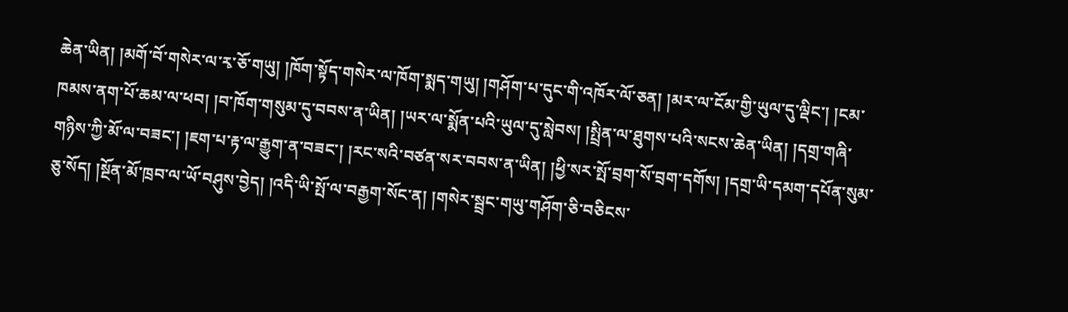ཆེན་ཡིན། །མགོ་བོ་གསེར་ལ་རྭ་ཅོ་གཡུ། །ཁོག་སྟོད་གསེར་ལ་ཁོག་སྨད་གཡུ། །གཤོག་པ་དུང་གི་འཁོར་ལོ་ཅན། །མར་ལ་ངོམ་གྱི་ཡུལ་དུ་ལྡིང་། །ངམ་ཁམས་ནག་པོ་ཆམ་ལ་ཕབ། །བ་ཁོག་གསུམ་དུ་བབས་ན་ཡིན། །ཡར་ལ་སྨོན་པའི་ཡུལ་དུ་སླེབས། །སྤྲིན་ལ་ཐུགས་པའི་སངས་ཆེན་ཡིན། །དགྲ་གཞི་གཉིས་ཀྱི་མོ་ལ་བཟང་། །ཇག་པ་རྟ་ལ་རྒྱུག་ན་བཟང་། །རང་སའི་བཙན་སར་བབས་ན་ཡིན། །ཕྱི་སར་སྤོ་བྲག་སོ་བྲག་དགོས། །དགྲ་ཡི་དམག་དཔོན་སུམ་ཅུ་སོད། །སྔོན་མོ་ཁྲབ་ལ་ཡོ་བཤུས་བྱེད། །འདི་ཡི་སྤོ་ལ་བརྒྱག་སོང་ན། །གསེར་སྦྲང་གཡུ་གཤོག་ཅི་བཅིངས་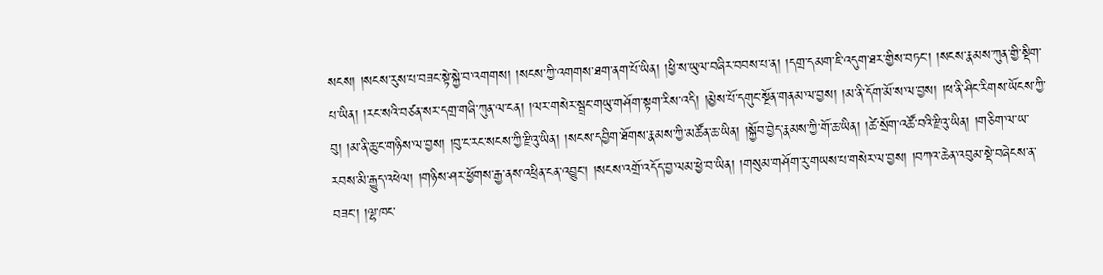སངས། །སངས་རུས་པ་བཟང་སྟེ་སྐྱེ་བ་འགགས། །སངས་ཀྱི་འགགས་ཐག་ནག་པོ་ཡིན། །ཕྱི་ས་ཡུལ་བཞིར་བབས་པ་ན། །དགྲ་དམག་ཇི་འདུག་ཐར་གྱིས་བཏང་། །སངས་རྣམས་ཀུན་གྱི་སྡིག་པ་ཡིན། །རང་སའི་བཙན་སར་དགྲ་གཞི་ཀུན་ལ་ངན། །ལར་གསེར་སྦྲང་གཡུ་གཤོག་སྟག་རིས་འདི། །མྱེས་པོ་དགུང་སྔོན་གནམ་ལ་བྱས། །མ་ནི་དོག་མོ་ས་ལ་བྱས། །ཕ་ནི་ཤིང་རིགས་ཡོངས་ཀྱི་བུ། །མ་ནི་ཆུ་ང་གཉིས་ལ་བྱས། །བུ་ང་རང་སངས་ཀྱི་རྫིའུ་ཡིན། །སངས་དབྱིག་ཐོགས་རྣམས་ཀྱི་མཚོན་ཆ་ཡིན། །སྐྱོབ་བྱེད་རྣམས་ཀྱི་གོ་ཆ་ཡིན། །ཚེ་སྲོག་འཚོ་བའི་རྫིའུ་ཡིན། །གཅིག་ལ་ཡ་རབས་མི་རྒྱུད་འཕེལ། །གཉིས་ཤར་ཕྱོགས་རྒྱ་ནས་འཕྲིན་ངན་འབྱུང་། །སངས་འགྲོ་འདོད་བྱ་ལམ་ཕྱེ་བ་ཡིན། །གསུམ་གཤོག་རུ་གཡས་པ་གསེར་ལ་བྱས། །བཀའ་ཆེན་འབུམ་སྡེ་བཞེངས་ན་བཟང་། །ལྷ་ཁང་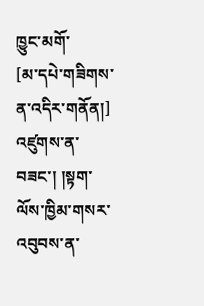ཁྱུང་མགོ་
[མ་དཔེ་གཟིགས་ན་འདིར་གནོན།]
འཛུགས་ན་བཟང་། །སྟག་ལོས་ཁྱིམ་གསར་འབུབས་ན་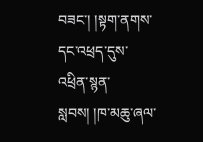བཟང་། །སྟག་ནགས་དང་འཕྲད་དུས་འཕྲིན་སྙན་སླབས། །ཁ་མཆུ་ཞལ་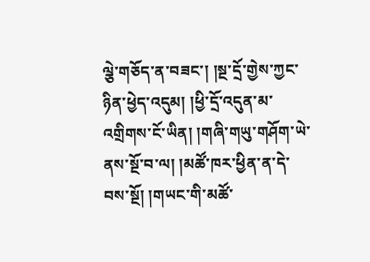ལྕེ་གཅོད་ན་བཟང་། །སྔ་དྲོ་གྱེས་ཀྱང་ཉིན་ཕྱེད་འདུམ། །ཕྱི་དྲོ་འདུན་མ་འགྲིགས་ངོ་ཡིན། །གཞི་གཡུ་གཤོག་ཡེ་ནས་སྔོ་བ་ལ། །མཚོ་ཁར་ཕྱིན་ན་དེ་བས་སྔོ། །གཡང་གི་མཚོ་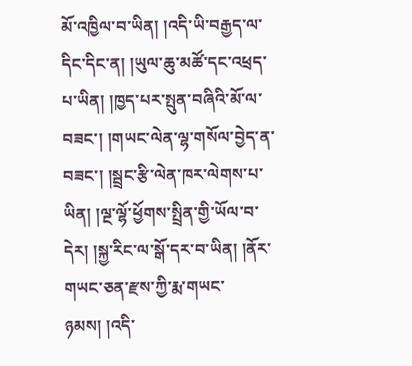མོ་འཁྱིལ་བ་ཡིན། །འདི་ཡི་བརྒྱད་ལ་དིང་དིང་ན། །ཡུལ་ཆུ་མཚོ་དང་འཕྲད་པ་ཡིན། །ཁྱད་པར་སྤུན་བཞིའི་མོ་ལ་བཟང་། །གཡང་ལེན་ལྷ་གསོལ་བྱེད་ན་བཟང་། །སྦྲང་རྩི་ལེན་ཁར་ལེགས་པ་ཡིན། །ལྔ་ལྷོ་ཕྱོགས་སྤྲིན་གྱི་ཡོལ་བ་དེར། །སྐྱ་རིང་ལ་སྒོ་དར་བ་ཡིན། །ནོར་གཡང་ཅན་རྫས་ཀྱི་རྨ་གཡང་ཉམས། །འདི་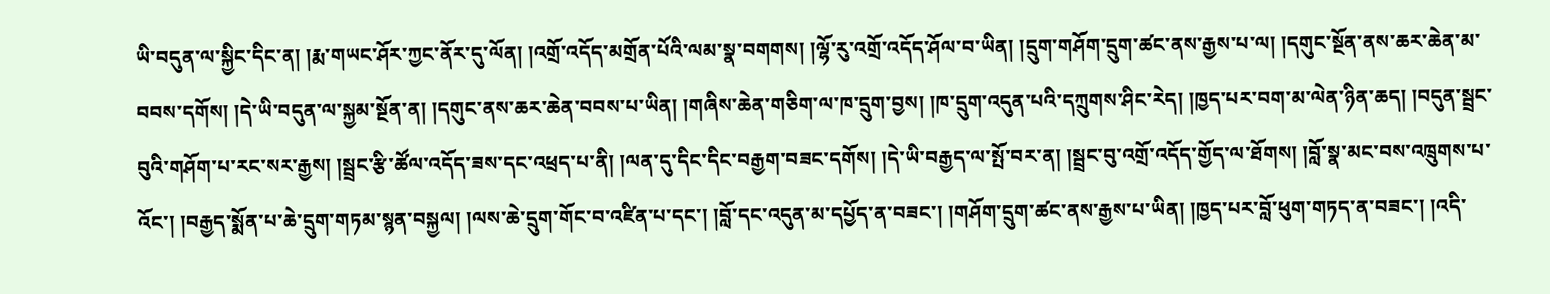ཡི་བདུན་ལ་སྐྱིང་དིང་ན། །རྨ་གཡང་ཤོར་ཀྱང་ནོར་དུ་ལོན། །འགྲོ་འདོད་མགྲོན་པོའི་ལམ་སྣ་བགགས། །ལྷོ་རུ་འགྲོ་འདོད་ཤོལ་བ་ཡིན། །དྲུག་གཤོག་དྲུག་ཚང་ནས་རྒྱས་པ་ལ། །དགུང་སྔོན་ནས་ཆར་ཆེན་མ་བབས་དགོས། །དེ་ཡི་བདུན་ལ་སྐྱམ་སྔོན་ན། །དགུང་ནས་ཆར་ཆེན་བབས་པ་ཡིན། །གཞིས་ཆེན་གཅིག་ལ་ཁ་དྲུག་བྱས། །ཁ་དྲུག་འདུན་པའི་དཀྲུགས་ཤིང་རེད། །ཁྱད་པར་བག་མ་ལེན་ཉིན་ཆད། །བདུན་སྦྲང་བུའི་གཤོག་པ་རང་སར་རྒྱས། །སྦྲང་རྩི་ཚོལ་འདོད་ཟས་དང་འཕྲད་པ་ནི། །ལན་དུ་དིང་དིང་བརྒྱག་བཟང་དགོས། །དེ་ཡི་བརྒྱད་ལ་སྤོ་བར་ན། །སྦྲང་བུ་འགྲོ་འདོད་གྱོད་ལ་ཐོགས། །བློ་སྣ་མང་བས་འཁྲུགས་པ་འོང་། །བརྒྱད་སྨོན་པ་ཆེ་དྲུག་གཏམ་སྙན་བསྐྱལ། །ལས་ཆེ་དྲུག་གོང་བ་འཛིན་པ་དང་། །བློ་དང་འདུན་མ་དཔྱོད་ན་བཟང་། །གཤོག་དྲུག་ཚང་ནས་རྒྱས་པ་ཡིན། །ཁྱད་པར་བློ་ཕུག་གཏད་ན་བཟང་། །འདི་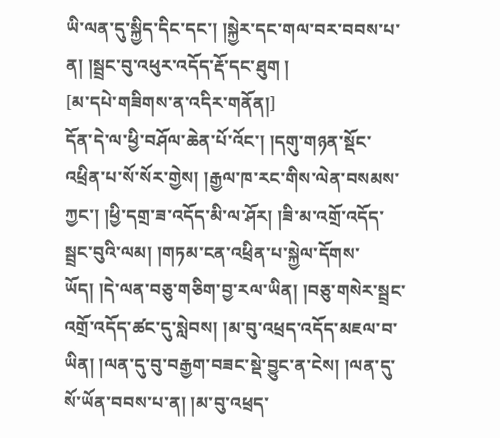ཡི་ལན་དུ་སྐྱིད་དིང་དང་། །སྐྱེར་དང་གལ་བར་བབས་པ་ན། །སྦྲང་བུ་འཕུར་འདོད་རྡོ་དང་ཐུག །
[མ་དཔེ་གཟིགས་ན་འདིར་གནོན།]
དོན་དེ་ལ་ཕྱི་བཤོལ་ཆེན་པོ་འོང་། །དགུ་གཉན་སྡོང་འཕྲིན་པ་སོ་སོར་གྱེས། །རྒྱལ་ཁ་རང་གིས་ལེན་བསམས་ཀྱང་། །ཕྱི་དགྲ་ཟ་འདོད་མི་ལ་ཤོར། །ཟི་མ་འགྲོ་འདོད་སྦྲང་བུའི་ལམ། །གཏམ་ངན་འཕྲིན་པ་སྐྱེལ་དོགས་ཡོད། །དེ་ལན་བཅུ་གཅིག་བྱ་རལ་ཡིན། །བཅུ་གསེར་སྦྲང་འགྲོ་འདོད་ཚང་དུ་སླེབས། །མ་བུ་འཕྲད་འདོད་མཇལ་བ་ཡིན། །ལན་དུ་བུ་བརྒྱག་བཟང་སྡེ་བྱུང་ན་ངེས། །ལན་དུ་སོ་ཡོན་བབས་པ་ན། །མ་བུ་འཕྲད་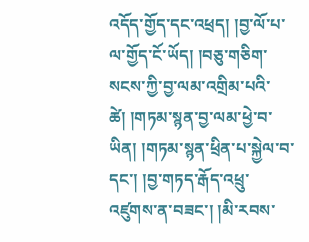འདོད་གྱོད་དང་འཕྲད། །བྱ་ལོ་པ་ལ་གྱོད་ངོ་ཡོད། །བཅུ་གཅིག་སངས་ཀྱི་བྱ་ལམ་འགྲིམ་པའི་ཚེ། །གཏམ་སྙན་བྱ་ལམ་ཕྱེ་བ་ཡིན། །གཏམ་སྙན་ཕྲིན་པ་སྐྱེལ་བ་དང་། །བྱ་གཏད་རྒོད་འཕྲུ་འཛུགས་ན་བཟང་། །མི་རབས་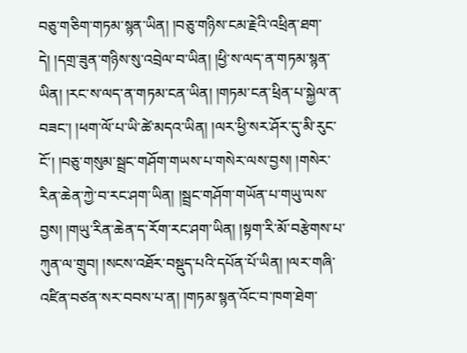བཅུ་གཅིག་གཏམ་སྙན་ཡིན། །བཅུ་གཉིས་ངམ་རྗེའི་འཕྲིན་ཐག་དེ། །དགྲ་ཟུན་གཉིས་སུ་འབྲེལ་བ་ཡིན། །ཕྱི་ས་ལད་ན་གཏམ་སྙན་ཡིན། །རང་ས་ལད་ན་གཏམ་ངན་ཡིན། །གཏམ་ངན་ཕྲིན་པ་སྐྱེལ་ན་བཟང་། །ཕག་ལོ་པ་ཡི་ཚེ་མདའ་ཡིན། །ལར་ཕྱི་སར་ཤོར་དུ་མི་རུང་ངོ་། །བཅུ་གསུམ་སྦྲང་གཤོག་གཡས་པ་གསེར་ལས་བྱས། །གསེར་རིན་ཆེན་ཀྱེ་བ་རང་ཤག་ཡིན། །སྦྲང་གཤོག་གཡོན་པ་གཡུ་ལས་བྱས། །གཡུ་རིན་ཆེན་ད་རོག་རང་ཤག་ཡིན། །སྟག་རི་མོ་བརྩེགས་པ་ཀུན་ལ་གྲུབ། །སངས་འཐོར་བསྡུད་པའི་དཔོན་པོ་ཡིན། །ལར་གཞི་འཛིན་བཙན་སར་བབས་པ་ན། །གཏམ་སྙན་འོང་བ་ཁག་ཐེག་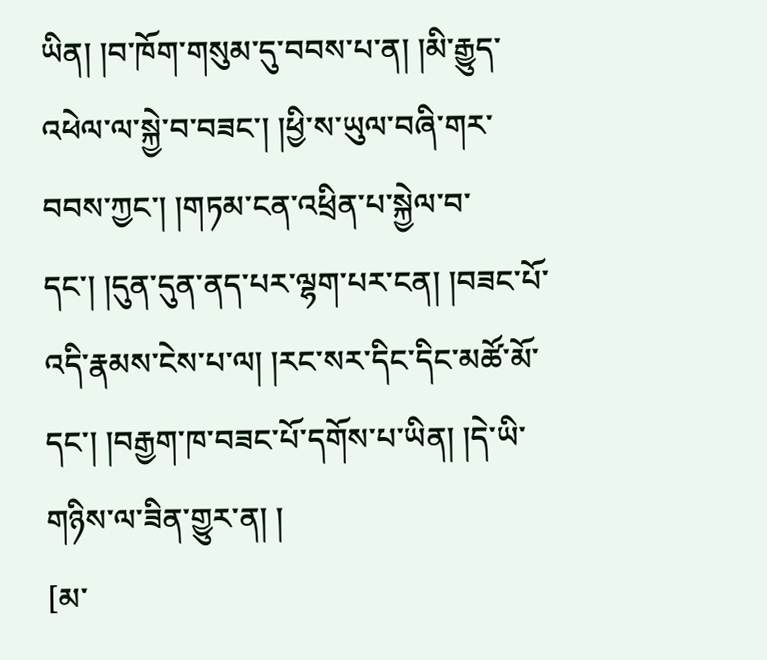ཡིན། །བ་ཁོག་གསུམ་དུ་བབས་པ་ན། །མི་རྒྱུད་འཕེལ་ལ་སྐྱེ་བ་བཟང་། །ཕྱི་ས་ཡུལ་བཞི་གར་བབས་ཀྱང་། །གཏམ་ངན་འཕྲིན་པ་སྐྱེལ་བ་དང་། །དུན་དུན་ནད་པར་ལྷག་པར་ངན། །བཟང་པོ་འདི་རྣམས་ངེས་པ་ལ། །རང་སར་དིང་དིང་མཚོ་མོ་དང་། །བརྒྱག་ཁ་བཟང་པོ་དགོས་པ་ཡིན། །དེ་ཡི་གཉིས་ལ་ཟིན་གྱུར་ན། །
[མ་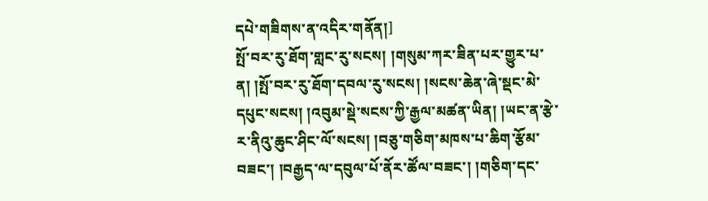དཔེ་གཟིགས་ན་འདིར་གནོན།]
སྤོ་བར་རུ་ཐོག་གླང་རུ་སངས། །གསུམ་ཀར་ཟིན་པར་གྱུར་པ་ན། །སྤོ་བར་རུ་ཐོག་དབལ་རུ་སངས། །སངས་ཆེན་ཞེ་སྡང་མེ་དཔུང་སངས། །འབུམ་སྡེ་སངས་ཀྱི་རྒྱལ་མཚན་ཡིན། །ཡང་ན་རྩེ་ར་ནིའུ་ཆུང་ཤིང་ལོ་སངས། །བཅུ་གཅིག་མཁས་པ་ཆིག་རྩོམ་བཟང་། །བརྒྱད་ལ་དབུལ་པོ་ནོར་ཚོལ་བཟང་། །གཅིག་དང་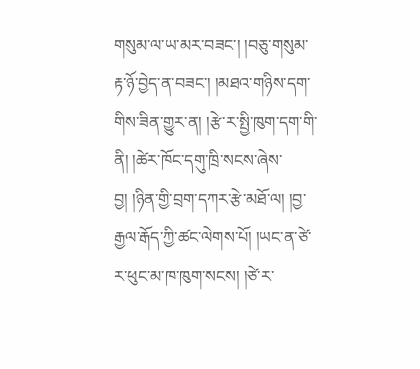གསུམ་ལ་ཡ་མར་བཟང་། །བཅུ་གསུམ་རྟ་ཉོ་བྱེད་ན་བཟང་། །མཐའ་གཉིས་དག་གིས་ཟིན་གྱུར་ན། །རྩེ་ར་སྤྱི་ཁུག་དག་གི་ནི། །ཚེར་ཁོང་དགུ་ཁྲི་སངས་ཞེས་བྱ། །ཉིན་གྱི་བྲག་དཀར་རྩེ་མཐོ་ལ། །བྱ་རྒྱལ་རྒོད་ཀྱི་ཚང་ལེགས་པོ། །ཡང་ན་ཙེ་ར་ཕུང་མ་ཁ་ཁུག་སངས། །ཙེ་ར་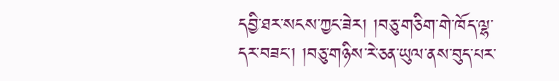དབྱི་ཐར་སངས་ཀྱང་ཟེར། །བཅུ་གཅིག་གེ་ཁོད་ལྷ་དར་བཟང་། །བཅུ་གཉིས་རེ་ཅན་ཡུལ་ནས་བུད་པར་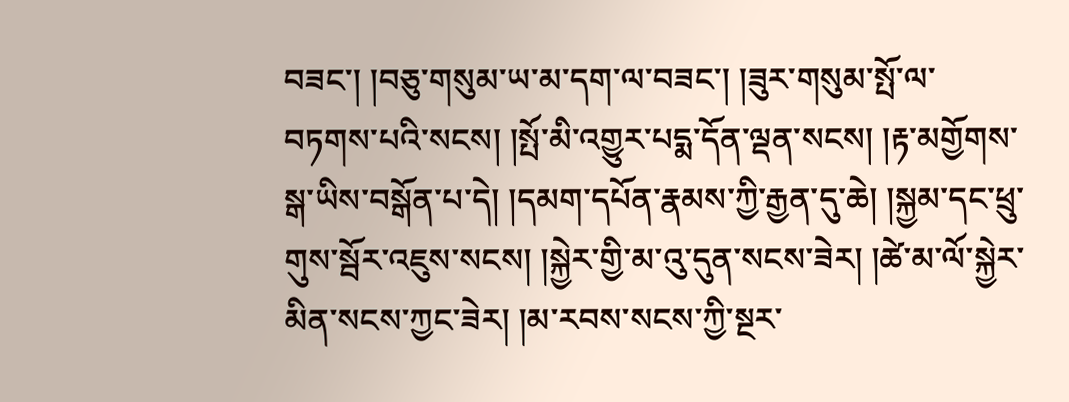བཟང་། །བཅུ་གསུམ་ཡ་མ་དག་ལ་བཟང་། །ཟུར་གསུམ་སྤོ་ལ་བཏགས་པའི་སངས། །སྤོ་མི་འགྱུར་པདྨ་དོན་ལྡན་སངས། །རྟ་མགྱོགས་སྒ་ཡིས་བསྒོན་པ་དེ། །དམག་དཔོན་རྣམས་ཀྱི་རྒྱན་དུ་ཆེ། །སྐྱམ་དང་ཕྲུ་གུས་སྦོར་འཇུས་སངས། །སྐྱེར་གྱི་མ་འུ་དུན་སངས་ཟེར། །ཚེ་མ་ལོ་སྐྱེར་མིན་སངས་ཀྱང་ཟེར། །མ་རབས་སངས་ཀྱི་སྔར་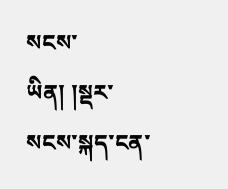སངས་ཡིན། །སྡར་སངས་སྐད་ངན་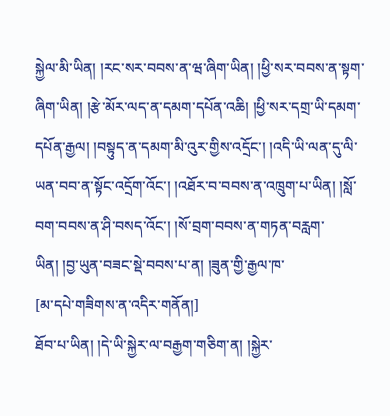སྐྱེལ་མི་ཡིན། །རང་སར་བབས་ན་ཝ་ཞིག་ཡིན། །ཕྱི་སར་བབས་ན་སྟག་ཞིག་ཡིན། །རྩེ་མོར་ལད་ན་དམག་དཔོན་འཆི། །ཕྱི་སར་དགྲ་ཡི་དམག་དཔོན་རྒྱལ། །བསྟུད་ན་དམག་མི་འུར་གྱིས་འདྲོང་། །འདི་ཡི་ལན་དུ་ལི་ཡན་བབ་ན་སྟོང་འདྲོག་འོང་། །འཐོར་བ་བབས་ན་འཁྲུག་པ་ཡིན། །སློ་བག་བབས་ན་ཤི་བསད་འོང་། །སོ་བྲག་བབས་ན་གཏན་བརླག་ཡིན། །བྱ་ཡུན་བཟང་སྡེ་བབས་པ་ན། །ཟུན་གྱི་རྒྱལ་ཁ་
[མ་དཔེ་གཟིགས་ན་འདིར་གནོན།]
ཐོབ་པ་ཡིན། །དེ་ཡི་སྐྱེར་ལ་བརྒྱག་གཅིག་ན། །སྐྱེར་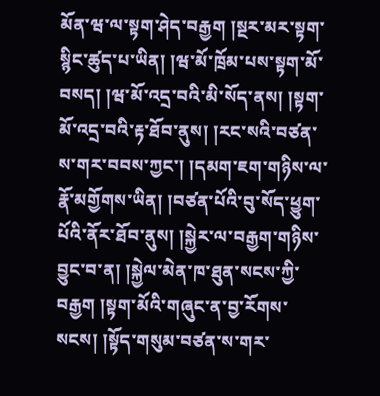མོན་ཝ་ལ་སྟག་ཤེད་བརྒྱག །སྔར་མར་སྟག་སྙིང་ཚུད་པ་ཡིན། །ཝ་མོ་ཁྲོམ་པས་སྟག་མོ་བསད། །ཝ་མོ་འདྲ་བའི་མི་སོད་ནས། །སྟག་མོ་འདྲ་བའི་རྟ་ཐོབ་ནུས། །རང་སའི་བཙན་ས་གར་བབས་ཀྱང་། །དམག་ཇག་གཉིས་ལ་རྣོ་མགྱོགས་ཡིན། །བཙན་པོའི་བུ་སོད་ཕྱུག་པོའི་ནོར་ཐོབ་ནུས། །སྐྱེར་ལ་བརྒྱག་གཉིས་བྱུང་བ་ན། །སྐྱེལ་མེན་ཁ་ཐུན་སངས་ཀྱི་བརྒྱག །སྟག་མོའི་གཞུང་ན་བྱ་རོགས་སངས། །སྟོད་གསུམ་བཙན་ས་གར་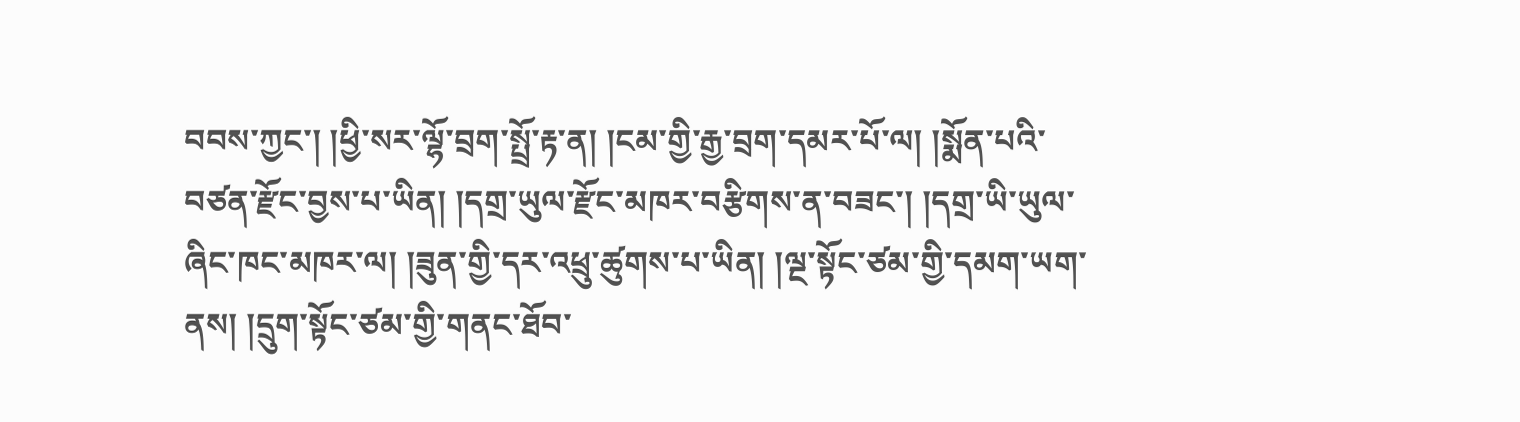བབས་ཀྱང་། །ཕྱི་སར་ལྷོ་བྲག་སྤྲོ་རྟ་ན། །ངམ་གྱི་རྒྱ་བྲག་དམར་པོ་ལ། །སྨོན་པའི་བཙན་རྫོང་བྱས་པ་ཡིན། །དགྲ་ཡུལ་རྫོང་མཁར་བརྩིགས་ན་བཟང་། །དགྲ་ཡི་ཡུལ་ཞིང་ཁང་མཁར་ལ། །ཟུན་གྱི་དར་འཕྲུ་ཚུགས་པ་ཡིན། །ལྔ་སྟོང་ཙམ་གྱི་དམག་ཡག་ནས། །དྲུག་སྟོང་ཙམ་གྱི་གནང་ཐོབ་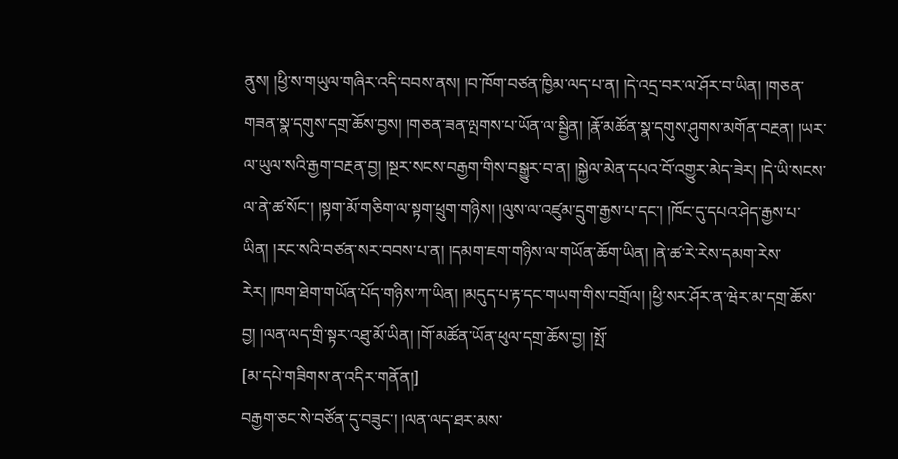ནུས། །ཕྱི་ས་གཡུལ་གཞིར་འདི་བབས་ནས། །བ་ཁོག་བཙན་ཁྱིམ་ལད་པ་ན། །དེ་འདྲ་བར་ལ་ཤོར་བ་ཡིན། །གཅན་གཟན་སྣ་དགུས་དགྲ་ཆོས་བྱས། །གཅན་ཟན་ལྤགས་པ་ཡོན་ལ་སྦྱིན། །རྣོ་མཚོན་སྣ་དགུས་ཤུགས་མགོན་བརྔན། །ཡར་ལ་ཡུལ་སའི་རྒྱག་བརྔན་བྱ། །སྔར་སངས་བརྒྱག་གིས་བསྒྱུར་བ་ན། །སྐྱེལ་མེན་དཔའ་བོ་འགྱུར་མེད་ཟེར། །དེ་ཡི་སངས་ལ་ནེ་ཚ་སོང་། །སྟག་མོ་གཅིག་ལ་སྟག་ཕྲུག་གཉིས། །ལུས་ལ་འཛུམ་དྲུག་རྒྱས་པ་དང་། །ཁོང་དུ་དཔའ་ཤེད་རྒྱས་པ་ཡིན། །རང་སའི་བཙན་སར་བབས་པ་ན། །དམག་ཇག་གཉིས་ལ་གཡོན་ཆོག་ཡིན། །ནེ་ཚ་རེ་རེས་དམག་རེས་རེར། །ཁག་ཐེག་གཡོན་པོད་གཉིས་ཀ་ཡིན། །མདུད་པ་རྟ་དང་གཡག་གིས་བགྲོལ། །ཕྱི་སར་ཤོར་ན་ཝེར་མ་དགྲ་ཆོས་བྱ། །ལན་ལད་གྲི་སྟར་འཐུ་མོ་ཡིན། །གོ་མཚོན་ཡོན་ཕུལ་དགྲ་ཆོས་བྱ། །སྤོ་
[མ་དཔེ་གཟིགས་ན་འདིར་གནོན།]
བརྒྱག་ཅང་སེ་བཙོན་དུ་བཟུང་། །ལན་ལད་ཐར་མས་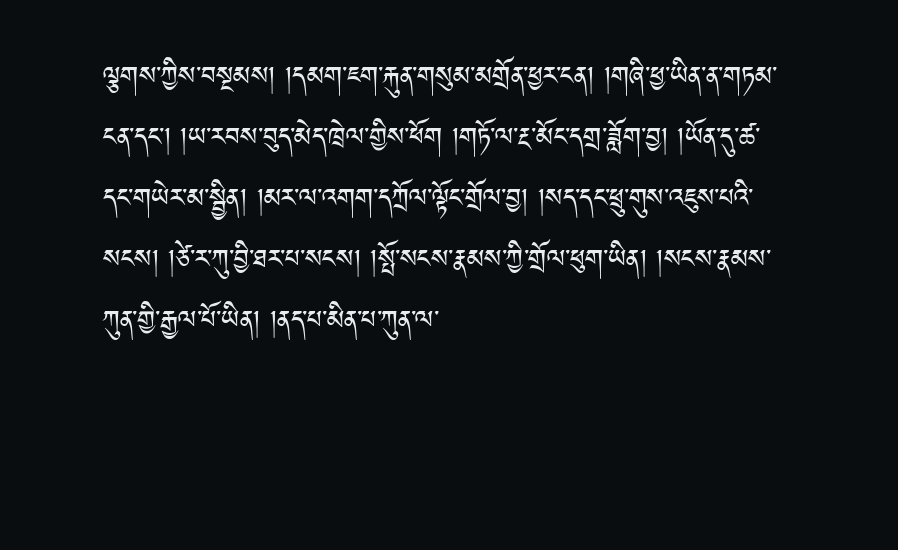ལྕགས་ཀྱིས་བསྔམས། །དམག་ཇག་རྐུན་གསུམ་མགྲོན་ཕྱར་ངན། །གཞི་ཕྱ་ཡིན་ན་གཏམ་ངན་དང་། །ཡ་རབས་བུད་མེད་ཁྲེལ་གྱིས་ཕོག །གཏོ་ལ་རྔ་མོང་དགྲ་ཟློག་བྱ། །ཡོན་དུ་ཚ་དང་གཡེར་མ་སྦྱིན། །མར་ལ་འགག་དཀྲོལ་ལྟོང་གྲོལ་བྱ། །སད་དང་ཕྲུ་གུས་འཇུས་པའི་སངས། །ཙེ་ར་ཀུ་བྱི་ཐར་པ་སངས། །སྤོ་སངས་རྣམས་ཀྱི་གྲོལ་ཕུག་ཡིན། །སངས་རྣམས་ཀུན་གྱི་རྒྱལ་པོ་ཡིན། །ནད་པ་མིན་པ་ཀུན་ལ་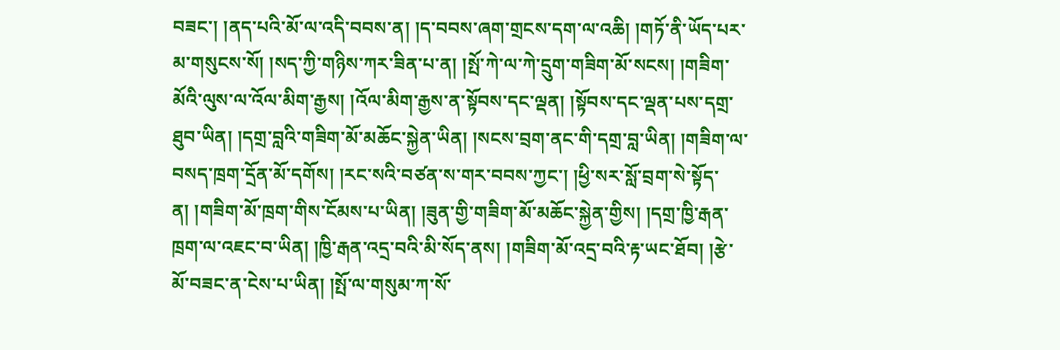བཟང་། །ནད་པའི་མོ་ལ་འདི་བབས་ན། །ད་བབས་ཞག་གྲངས་དག་ལ་འཆི། །གཏོ་ནི་ཡོད་པར་མ་གསུངས་སོ། །སད་ཀྱི་གཉིས་ཀར་ཟིན་པ་ན། །སྤོ་ཀེ་ལ་ཀེ་དྲུག་གཟིག་མོ་སངས། །གཟིག་མོའི་ལུས་ལ་འོལ་མིག་རྒྱས། །འོལ་མིག་རྒྱས་ན་སྟོབས་དང་ལྡན། །སྟོབས་དང་ལྡན་པས་དགྲ་ཐུབ་ཡིན། །དགྲ་བླའི་གཟིག་མོ་མཆོང་སྐྱེན་ཡིན། །སངས་བྲག་ནང་གི་དགྲ་བླ་ཡིན། །གཟིག་ལ་བསད་ཁྲག་དྲོན་མོ་དགོས། །རང་སའི་བཙན་ས་གར་བབས་ཀྱང་། །ཕྱི་སར་སློ་བྲག་སེ་སྟོད་ན། །གཟིག་མོ་ཁྲག་གིས་ངོམས་པ་ཡིན། །ཟུན་གྱི་གཟིག་མོ་མཆོང་སྐྱེན་གྱིས། །དགྲ་ཁྱི་རྒན་ཁྲག་ལ་འཇང་བ་ཡིན། །ཁྱི་རྒན་འདྲ་བའི་མི་སོད་ནས། །གཟིག་མོ་འདྲ་བའི་རྟ་ཡང་ཐོབ། །རྩེ་མོ་བཟང་ན་ངེས་པ་ཡིན། །སྤོ་ལ་གསུམ་ཀ་སོ་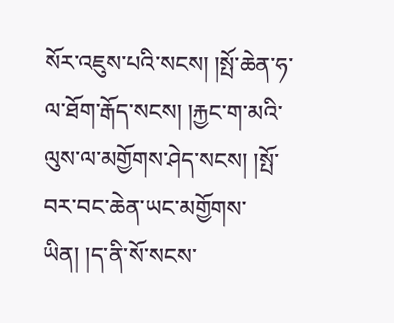སོར་འཇུས་པའི་སངས། །སྤོ་ཆེན་ཧ་ལ་ཐོག་རྒོད་སངས། །རྐྱང་ག་མའི་ལུས་ལ་མགྱོགས་ཤེད་སངས། །སྤོ་བར་བང་ཆེན་ཡང་མགྱོགས་ཡིན། །ད་ནི་སོ་སངས་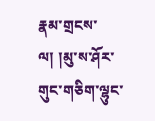རྣམ་གྲངས་ལ། །མུ་ས་ཤོར་གུང་གཅིག་ལྷུང་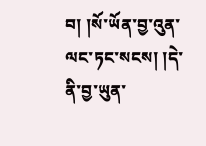བ། །སོ་ཡོན་བྱ་འུན་ལང་ཏང་སངས། །དེ་ནི་བྱ་ཡུན་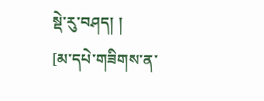སྡེ་རུ་བཤད། །
[མ་དཔེ་གཟིགས་ན་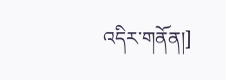འདིར་གནོན།]